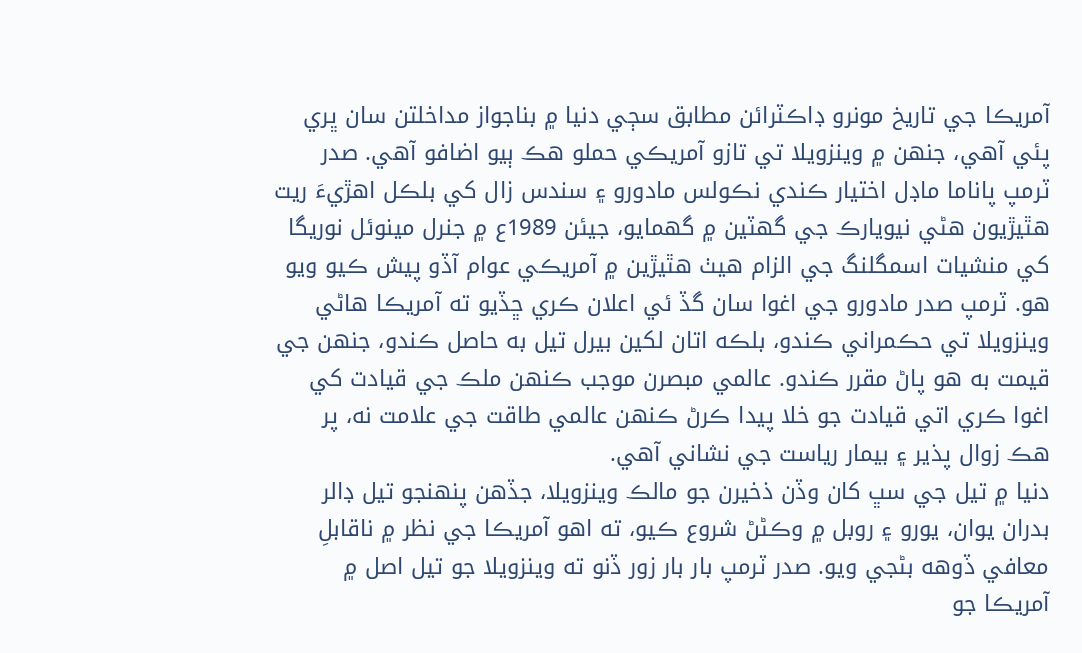آمريڪا جي تاريخ مونرو ڊاڪٽرائن مطابق سڄي دنيا ۾ بناجواز مداخلتن سان ڀري پئي آهي، جنهن ۾ وينزويلا تي تازو آمريڪي حملو هڪ ٻيو اضافو آهي. صدر ٽرمپ پاناما ماڊل اختيار ڪندي نڪولس مادورو ۽ سندس زال کي بلڪل اهڙيءَ ريت هٿيڙيون هڻي نيويارڪ جي گهٽين ۾ گھمايو، جيئن 1989ع ۾ جنرل مينوئل نوريگا کي منشيات اسمگلنگ جي الزام هيٺ هٿيڙين ۾ آمريڪي عوام آڏو پيش ڪيو ويو هو. ٽرمپ صدر مادورو جي اغوا سان گڏ ئي اعلان ڪري ڇڏيو ته آمريڪا هاڻي وينزويلا تي حڪمراني ڪندو، بلڪه اتان لکين بيرل تيل به حاصل ڪندو، جنهن جي قيمت به هو پاڻ مقرر ڪندو. عالمي مبصرن موجب ڪنهن ملڪ جي قيادت کي اغوا ڪري اتي قيادت جو خلا پيدا ڪرڻ ڪنهن عالمي طاقت جي علامت نه، پر هڪ زوال پذير ۽ بيمار رياست جي نشاني آهي.
دنيا ۾ تيل جي سڀ کان وڏن ذخيرن جو مالڪ وينزويلا، جڏهن پنهنجو تيل ڊالر بدران يوان، يورو ۽ روبل ۾ وڪڻڻ شروع ڪيو، ته اهو آمريڪا جي نظر ۾ ناقابلِ معافي ڏوهه بڻجي ويو. صدر ٽرمپ بار بار زور ڏنو ته وينزويلا جو تيل اصل ۾ آمريڪا جو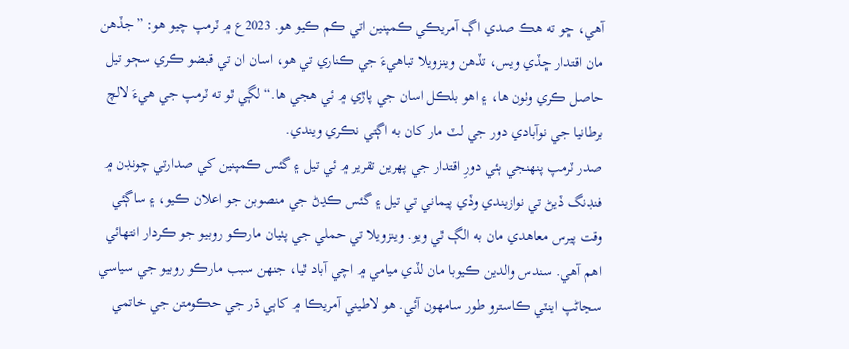آهي، ڇو ته هڪ صدي اڳ آمريڪي ڪمپنين اتي ڪم ڪيو هو. 2023ع ۾ ٽرمپ چيو هو: ”جڏهن مان اقتدار ڇڏي ويس، تڏهن وينزويلا تباهيءَ جي ڪناري تي هو، اسان ان تي قبضو ڪري سڄو تيل حاصل ڪري وٺون ها، ۽ اهو بلڪل اسان جي پاڙي ۾ ئي هجي ها.“ لڳي ٿو ته ٽرمپ جي هيءَ لالچ برطانيا جي نوآبادي دور جي لٽ مار کان به اڳتي نڪري ويندي.
صدر ٽرمپ پنهنجي ٻئي دورِ اقتدار جي پهرين تقرير ۾ ئي تيل ۽ گئس ڪمپنين کي صدارتي چونڊن ۾ فنڊنگ ڏيڻ تي نوازيندي وڏي پيماني تي تيل ۽ گئس ڪڍڻ جي منصوبن جو اعلان ڪيو، ۽ ساڳئي وقت پيرس معاهدي مان به الڳ ٿي ويو. وينزويلا تي حملي جي پٺيان مارڪو روبيو جو ڪردار انتهائي اهم آهي. سندس والدين ڪيوبا مان لڏي ميامي ۾ اچي آباد ٿيا، جنهن سبب مارڪو روبيو جي سياسي سڃاڻپ اينٽي ڪاسترو طور سامهون آئي. هو لاطيني آمريڪا ۾ کاٻي ڌر جي حڪومتن جي خاتمي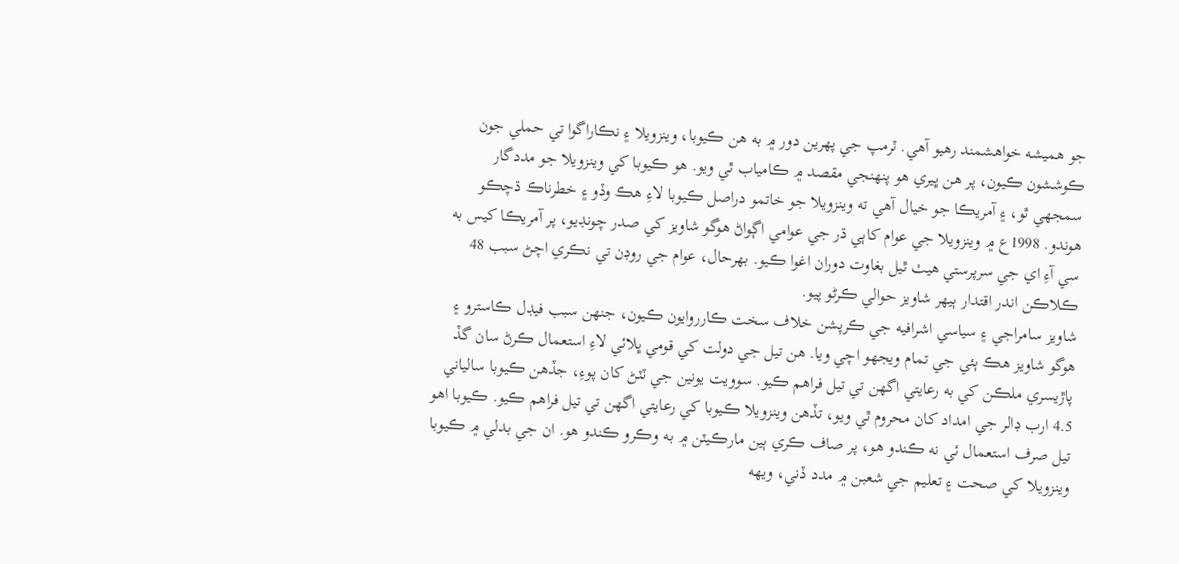جو هميشه خواهشمند رهيو آهي. ٽرمپ جي پهرين دور ۾ به هن ڪيوبا، وينزويلا ۽ نڪاراگوا تي حملي جون ڪوششون ڪيون، پر هن ڀيري هو پنهنجي مقصد ۾ ڪامياب ٿي ويو. هو ڪيوبا کي وينزويلا جو مددگار سمجهي ٿو، ۽ آمريڪا جو خيال آهي ته وينزويلا جو خاتمو دراصل ڪيوبا لاءِ هڪ وڏو ۽ خطرناڪ ڌچڪو هوندو. 1998ع ۾ وينزويلا جي عوام کاٻي ڌر جي عوامي اڳواڻ هوگو شاويز کي صدر چونڊيو، پر آمريڪا کيس به سي آءِ اي جي سرپرستي هيٺ ٿيل بغاوت دوران اغوا ڪيو. بهرحال، عوام جي روڊن تي نڪري اچڻ سبب 48 ڪلاڪن اندر اقتدار ٻيهر شاويز حوالي ڪرڻو پيو.
شاويز سامراجي ۽ سياسي اشرافيه جي ڪرپشن خلاف سخت ڪارروايون ڪيون، جنهن سبب فيڊل ڪاسترو ۽ هوگو شاويز هڪ ٻئي جي تمام ويجهو اچي ويا. هن تيل جي دولت کي قومي ڀلائي لاءِ استعمال ڪرڻ سان گڏ پاڙيسري ملڪن کي به رعايتي اگهن تي تيل فراهم ڪيو. سوويت يونين جي ٽٽڻ کان پوءِ، جڏهن ڪيوبا سالياني 4.5 ارب ڊالر جي امداد کان محروم ٿي ويو، تڏهن وينزويلا ڪيوبا کي رعايتي اگهن تي تيل فراهم ڪيو. ڪيوبا اهو تيل صرف استعمال ئي نه ڪندو هو، پر صاف ڪري ٻين مارڪيٽن ۾ به وڪرو ڪندو هو. ان جي بدلي ۾ ڪيوبا وينزويلا کي صحت ۽ تعليم جي شعبن ۾ مدد ڏني، ويهه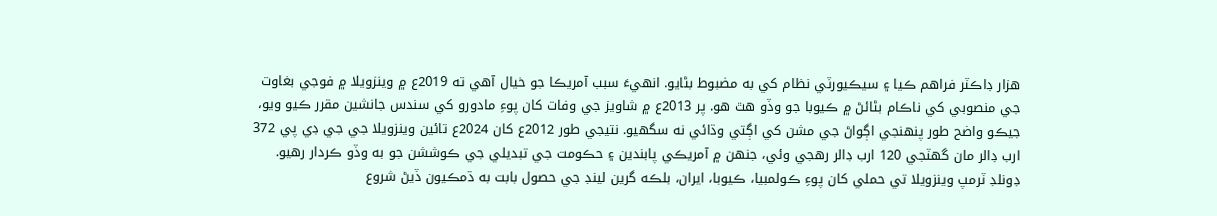هزار ڊاڪٽر فراهم ڪيا ۽ سيڪيورٽي نظام کي به مضبوط بڻايو. انهيءَ سبب آمريڪا جو خيال آهي ته 2019ع ۾ وينزويلا ۾ فوجي بغاوت جي منصوبي کي ناڪام بڻائڻ ۾ ڪيوبا جو وڏو هٿ هو. پر 2013ع ۾ شاويز جي وفات کان پوءِ مادورو کي سندس جانشين مقرر ڪيو ويو، جيڪو واضح طور پنهنجي اڳواڻ جي مشن کي اڳتي وڌائي نه سگهيو. نتيجي طور 2012ع کان 2024ع تائين وينزويلا جي جي ڊي پي 372 ارب ڊالر مان گهٽجي 120 ارب ڊالر رهجي وئي، جنهن ۾ آمريڪي پابندين ۽ حڪومت جي تبديلي جي ڪوششن جو به وڏو ڪردار رهيو.
ڊونلڊ ٽرمپ وينزويلا تي حملي کان پوءِ ڪولمبيا، ڪيوبا، ايران، بلڪه گرين لينڊ جي حصول بابت به ڌمڪيون ڏيڻ شروع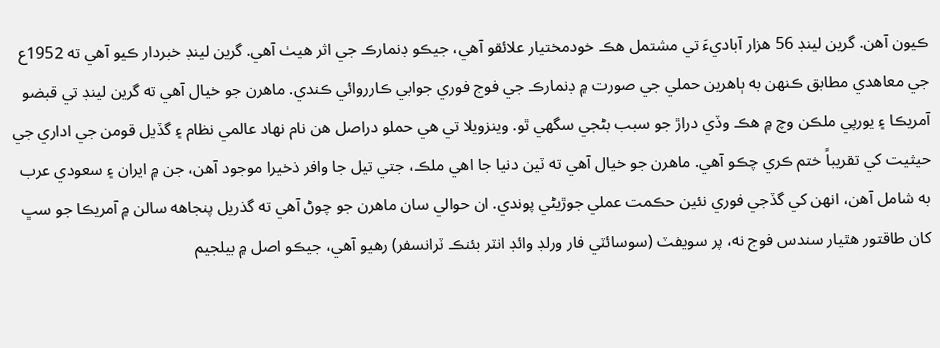ڪيون آهن. گرين لينڊ 56 هزار آباديءَ تي مشتمل هڪ خودمختيار علائقو آهي، جيڪو ڊنمارڪ جي اثر هيٺ آهي. گرين لينڊ خبردار ڪيو آهي ته 1952ع جي معاهدي مطابق ڪنهن به ٻاهرين حملي جي صورت ۾ ڊنمارڪ جي فوج فوري جوابي ڪارروائي ڪندي. ماهرن جو خيال آهي ته گرين لينڊ تي قبضو آمريڪا ۽ يورپي ملڪن وچ ۾ هڪ وڏي دراڙ جو سبب بڻجي سگهي ٿو. وينزويلا تي هي حملو دراصل هن نام نهاد عالمي نظام ۽ گڏيل قومن جي اداري جي حيثيت کي تقريباً ختم ڪري چڪو آهي. ماهرن جو خيال آهي ته ٽين دنيا جا اهي ملڪ، جتي تيل جا وافر ذخيرا موجود آهن، جن ۾ ايران ۽ سعودي عرب به شامل آهن، انهن کي گڏجي فوري نئين حڪمت عملي جوڙيڻي پوندي. ان حوالي سان ماهرن جو چوڻ آهي ته گذريل پنجاهه سالن ۾ آمريڪا جو سڀ کان طاقتور هٿيار سندس فوج نه، پر سويفٽ (سوسائٽي فار ورلڊ وائڊ انٽر بئنڪ ٽرانسفر) رهيو آهي، جيڪو اصل ۾ بيلجيم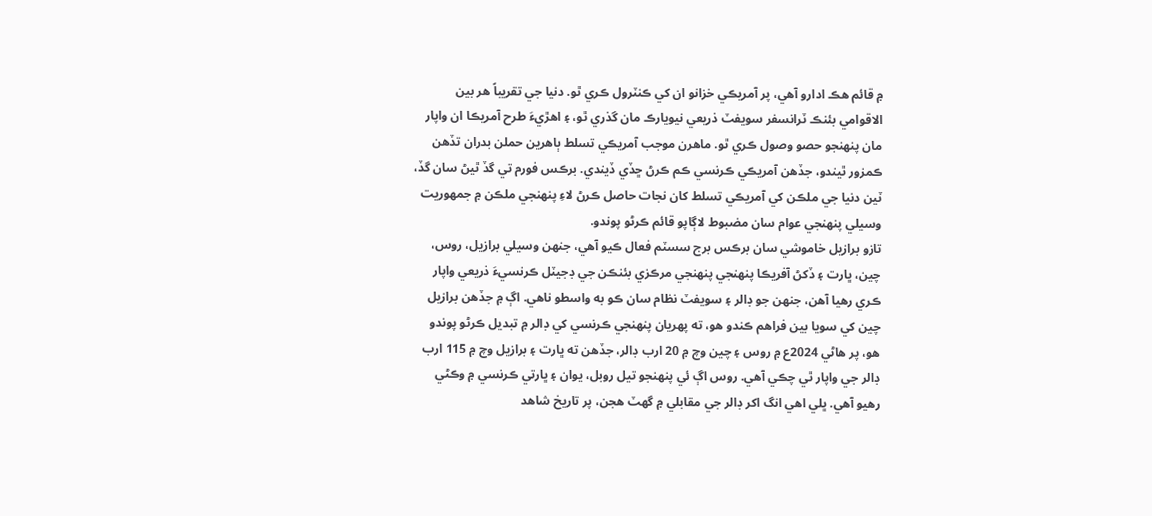۾ قائم هڪ ادارو آهي، پر آمريڪي خزانو ان کي ڪنٽرول ڪري ٿو. دنيا جي تقريباً هر بين الاقوامي بئنڪ ٽرانسفر سويفٽ ذريعي نيويارڪ مان گذري ٿو، ۽ اهڙيءَ طرح آمريڪا ان واپار مان پنهنجو حصو وصول ڪري ٿو. ماهرن موجب آمريڪي تسلط ٻاهرين حملن بدران تڏهن ڪمزور ٿيندو، جڏهن آمريڪي ڪرنسي ڪم ڪرڻ ڇڏي ڏيندي. برڪس فورم تي گڏ ٿيڻ سان گڏ، ٽين دنيا جي ملڪن کي آمريڪي تسلط کان نجات حاصل ڪرڻ لاءِ پنهنجي ملڪن ۾ جمهوريت وسيلي پنهنجي عوام سان مضبوط لاڳاپو قائم ڪرڻو پوندو.
تازو برازيل خاموشي سان برڪس برج سسٽم فعال ڪيو آهي، جنهن وسيلي برازيل، روس، چين، ڀارت ۽ ڏکڻ آفريڪا پنهنجي پنهنجي مرڪزي بئنڪن جي ڊجيٽل ڪرنسيءَ ذريعي واپار ڪري رهيا آهن، جنهن جو ڊالر ۽ سويفٽ نظام سان ڪو به واسطو ناهي. اڳ ۾ جڏهن برازيل چين کي سويا بين فراهم ڪندو هو، ته پهريان پنهنجي ڪرنسي کي ڊالر ۾ تبديل ڪرڻو پوندو هو، پر هاڻي 2024ع ۾ روس ۽ چين وچ ۾ 20 ارب ڊالر، جڏهن ته ڀارت ۽ برازيل وچ ۾ 115 ارب ڊالر جي واپار ٿي چڪي آهي. روس اڳ ئي پنهنجو تيل روبل، يوان ۽ ڀارتي ڪرنسي ۾ وڪڻي رهيو آهي. ڀلي اهي انگ اکر ڊالر جي مقابلي ۾ گهٽ هجن، پر تاريخ شاهد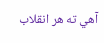آهي ته هر انقلاب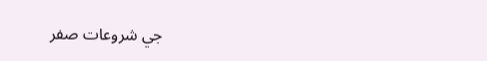جي شروعات صفر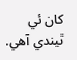کان ئي ٿيندي آهي.